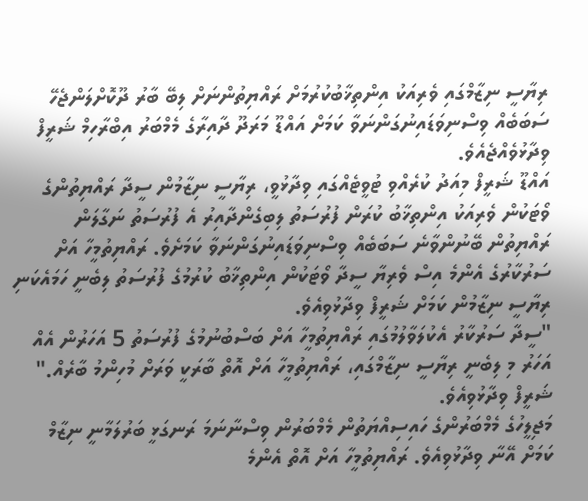ރިޔާސީ ނިޒާމްގައި ވެރިއަކު އިންތިޚާބުކުރުމަށް ރައްޔިތުންނަށް ލިބޭ ބާރު ދޫކޮށްލަންޖެހޭ ސަބަބެއް ވިސްނިވަޑައިނުގަންނަވާ ކަމަށް އައްޑޫ މަރަދޫ ދާއިރާގެ މެމްބަރު އިބްރާހިމް ޝަރީފް ވިދާޅުވެއްޖެއެވެ.
އައްޑޫ ޝަރީފް މިއަދު ކުރެއްވި ޓުވީޓެއްގައި ވިދާޅުވީ، ރިޔާސީ ނިޒާމުން ސީދާ ރައްޔިތުންގެ ވޯޓަކުން ވެރިއަކު އިންތިޚާބު ކުރަން ފުރުސަތު ލިބިގެންދާއިރު އެ ފުރުސަތު ނަގާލަން ރައްޔިތުން ބޭނުންވާނެ ސަބަބެއް ވިސްނިވަޑައިނުގަންނަވާ ކަމަށެވެ. ރައްޔިތުމީހާ އަށް ސަރުކާރުގެ އެންމެ އިސް ވެރިޔާ ސީދާ ވޯޓަކުން އިންތިޚާބު ކުރުމުގެ ފުރުސަތު ލިބެނީ ހަމައެކަނި ރިޔާސީ ނިޒާމުން ކަމަށް ޝަރީފް ވިދާޅުވިއެވެ.
"ސީދާ ސަރުކާރު އެކުލަވާލުމުގައި ރައްޔިތުމީހާ އަށް ބަސްބުނުމުގެ ފުރުސަތު 5 އަހަރުން އެއް އަހަރު މި ލިބެނީ ރިޔާސީ ނިޒާމްގައި، ރައްޔިތުމީހާ އަށް އޮތް ބާރަކީ ވަރަށް މުހިންމު ބާރެއް." ޝަރީފް ވިދާޅުވިއެވެ.
މަޖިލީހުގެ މެމްބަރުންގެ ހައިސިއްޔަތުން މެމްބަރުން ވިސްނާނަމަ ރަނގަޅީ ބަރުލަމާނީ ނިޒާމް ކަމަށް އޭނާ ވިދާޅުވިއެވެ. ރައްޔިތުމީހާ އަށް އޮތް އެންމެ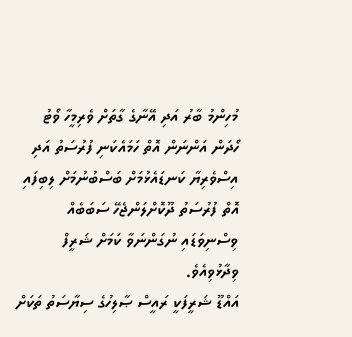މުހިންމު ބާރު އަދި އޭނާގެ ގާތަށް ވެރިމީހާ ވޯޓު ހޯދަން އަންނަން އޮތް ހަމައެކަނި ފުރުސަތު އަދި އިސްވެރިޔާ ކަނޑައެޅުމަށް ބަސްބުނުމަށް ލިބިފައި އޮތް ފުރުސަތު ދޫކޮށްލަންޖެހޭ ސަބަބެއް ވިސްނިވަޑައި ނުގަންނަވާ ކަމަށް ޝަރީފް ވިދާޅުވިއެވެ.
އައްޑޫ ޝަރީފަކީ ރައީސް ޞާލިހުގެ ސިޔާސަތު ތަކަށް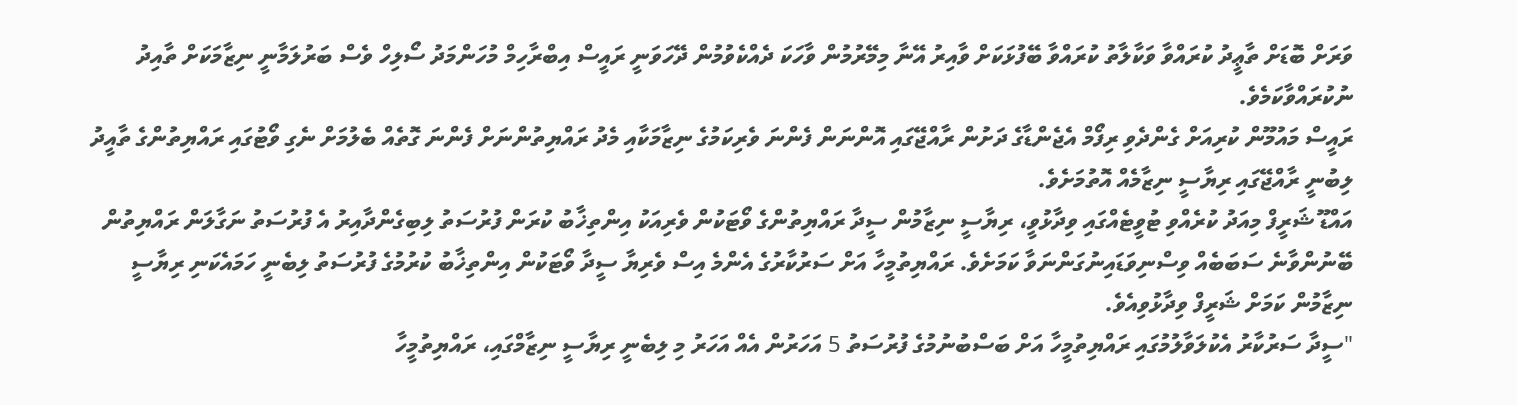ވަރަށް ބޮޑަށް ތާޢީދު ކުރައްވާ ވަކާލާތު ކުރައްވާ ބޭފުޅަކަށް ވާއިރު އޭނާ މިމޭރުމުން ވާހަކަ ދެއްކެވުމުން ދޭހަވަނީ ރައީސް އިބްރާހިމް މުހަންމަދު ސޯލިހް ވެސް ބަރުލަމާނީ ނިޒާމަކަށް ތާއިދު ނުކުރައްވާކަމެވެ.
ރައީސް މައުމޫން ކުރިއަށް ގެންދެވި ރިފޯމް އެޖެންޑާގެ ދަށުން ރާއްޖޭގައި އޮންނަން ފެންނަ ވެރިކަމުގެ ނިޒާމަކާއި މެދު ރައްޔިތުންނަށް ފެންނަ ގޮތެއް ބެލުމަށް ނެގި ވޯޓުގައި ރައްޔިތުންގެ ތާއީދު ލިބުނީ ރާއްޖޭގައި ރިޔާސީ ނިޒާމެއް އޮތުމަށެވެ.
އައްޑޫ ޝަރީފް މިއަދު ކުރެއްވި ޓުވީޓެއްގައި ވިދާޅުވީ، ރިޔާސީ ނިޒާމުން ސީދާ ރައްޔިތުންގެ ވޯޓަކުން ވެރިއަކު އިންތިޚާބު ކުރަން ފުރުސަތު ލިބިގެންދާއިރު އެ ފުރުސަތު ނަގާލަން ރައްޔިތުން ބޭނުންވާނެ ސަބަބެއް ވިސްނިވަޑައިނުގަންނަވާ ކަމަށެވެ. ރައްޔިތުމީހާ އަށް ސަރުކާރުގެ އެންމެ އިސް ވެރިޔާ ސީދާ ވޯޓަކުން އިންތިޚާބު ކުރުމުގެ ފުރުސަތު ލިބެނީ ހަމައެކަނި ރިޔާސީ ނިޒާމުން ކަމަށް ޝަރީފް ވިދާޅުވިއެވެ.
"ސީދާ ސަރުކާރު އެކުލަވާލުމުގައި ރައްޔިތުމީހާ އަށް ބަސްބުނުމުގެ ފުރުސަތު 5 އަހަރުން އެއް އަހަރު މި ލިބެނީ ރިޔާސީ ނިޒާމްގައި، ރައްޔިތުމީހާ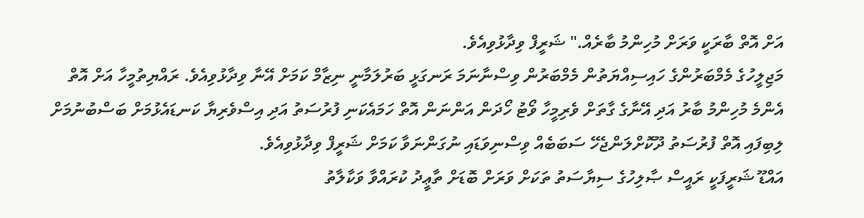އަށް އޮތް ބާރަކީ ވަރަށް މުހިންމު ބާރެއް." ޝަރީފް ވިދާޅުވިއެވެ.
މަޖިލީހުގެ މެމްބަރުންގެ ހައިސިއްޔަތުން މެމްބަރުން ވިސްނާނަމަ ރަނގަޅީ ބަރުލަމާނީ ނިޒާމް ކަމަށް އޭނާ ވިދާޅުވިއެވެ. ރައްޔިތުމީހާ އަށް އޮތް އެންމެ މުހިންމު ބާރު އަދި އޭނާގެ ގާތަށް ވެރިމީހާ ވޯޓު ހޯދަން އަންނަން އޮތް ހަމައެކަނި ފުރުސަތު އަދި އިސްވެރިޔާ ކަނޑައެޅުމަށް ބަސްބުނުމަށް ލިބިފައި އޮތް ފުރުސަތު ދޫކޮށްލަންޖެހޭ ސަބަބެއް ވިސްނިވަޑައި ނުގަންނަވާ ކަމަށް ޝަރީފް ވިދާޅުވިއެވެ.
އައްޑޫ ޝަރީފަކީ ރައީސް ޞާލިހުގެ ސިޔާސަތު ތަކަށް ވަރަށް ބޮޑަށް ތާޢީދު ކުރައްވާ ވަކާލާތު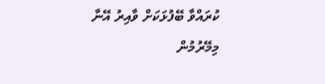ކުރައްވާ ބޭފުޅަކަށް ވާއިރު އޭނާ މިމޭރުމުން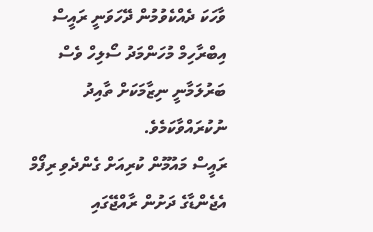ވާހަކަ ދެއްކެވުމުން ދޭހަވަނީ ރައީސް އިބްރާހިމް މުހަންމަދު ސޯލިހް ވެސް ބަރުލަމާނީ ނިޒާމަކަށް ތާއިދު ނުކުރައްވާކަމެވެ.
ރައީސް މައުމޫން ކުރިއަށް ގެންދެވި ރިފޯމް އެޖެންޑާގެ ދަށުން ރާއްޖޭގައި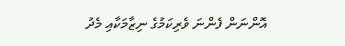އޮންނަން ފެންނަ ވެރިކަމުގެ ނިޒާމަކާއި މެދު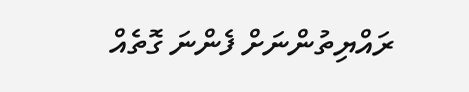ރައްޔިތުންނަށް ފެންނަ ގޮތެއް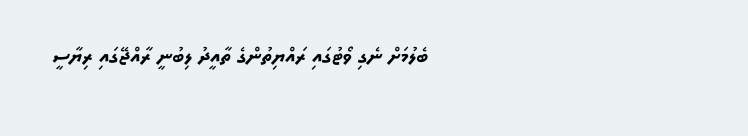ބެލުމަށް ނެގި ވޯޓުގައި ރައްޔިތުންގެ ތާއީދު ލިބުނީ ރާއްޖޭގައި ރިޔާސީ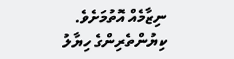ނިޒާމެއް އޮތުމަށެވެ.
ކިޔުންތެރިންގެ ހިޔާލު